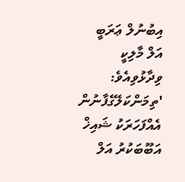އިބުނުލް ޢަރަބީ އަލް މާލިކީ ވިދާޅުވިއެވެ:
'ތިމަންކަލޭގެފާނުން އެއްފަހަރަކު ޝައިޚް އަބޫބަކުރު އަލް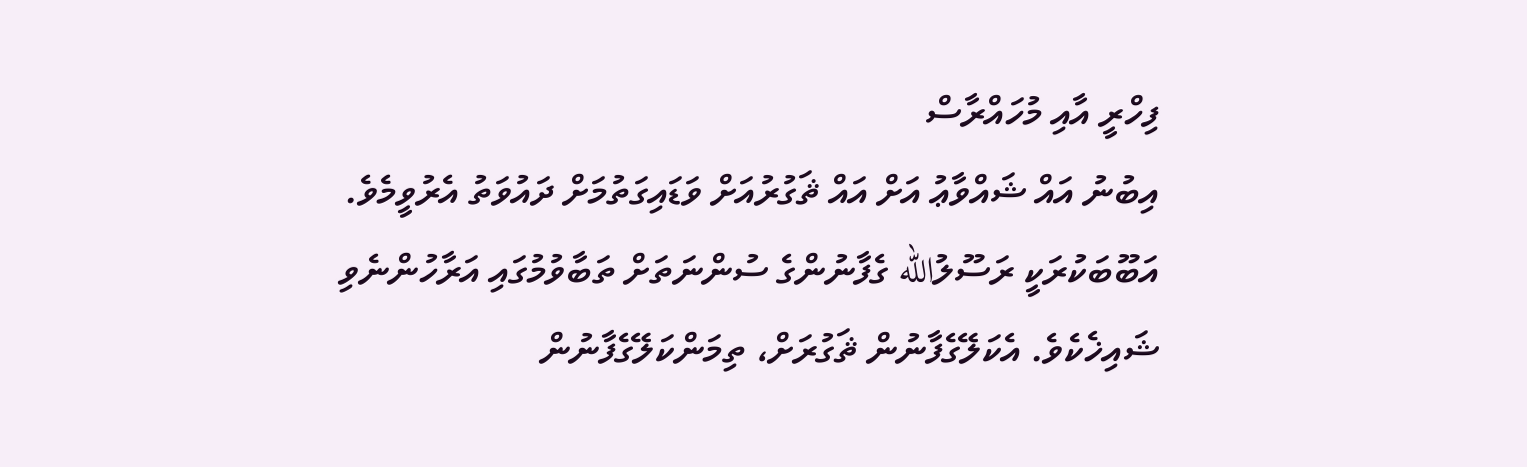ފިހްރީ އާއި މުހައްރާސް
އިބުނު އައް ޝައްވާޢު އަށް އައް ޘަގުރުއަށް ވަޑައިގަތުމަށް ދައުވަތު އެރުވީމެވެ.
އަބޫބަކުރަކީ ރަސޫލުالله ގެފާނުންގެ ސުންނަތަށް ތަބާވުމުގައި އަރާހުންނެވި
ޝައިޚެކެވެ. އެކަލޭގެފާނުން ޘަގުރަށް، ތިމަންކަލޭގެފާނުން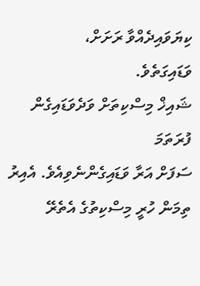ކިޔަވައިދެއްވާ ރަށަށް،
ވަޑައިގަތެވެ.
ޝައިޚް މިސްކިތަށް ވަދެވަޑައިގެން ފުރަތަމަ
ސަފަށް އަރާ ވަޑައިގެންނެވިއެވެ. އެއިރު ތިމަން ހުރީ މިސްކިތުގެ އެތެރޭ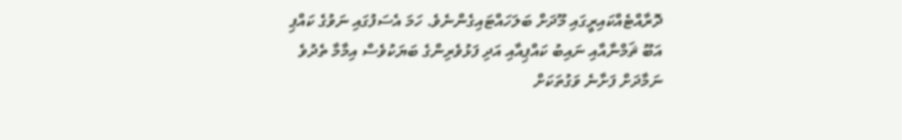ދޮރާއްޓެއްކައިރީގައި މޫދަށް ބަލަހައްޓައިގެންނެވެ. ހަމަ އެސަފުގައި ނަވުގެ ކައްޕި
އަބޫ ޘަމްނާއާއި ނައިބު ކައްޕިއާއި އަދި ފަޅުވެރިންގެ ބަޔަކުވެސް އިމާމާ ތެދުވެ
ނަމާދަށް ފަށާނެ ވަގުތަކަށް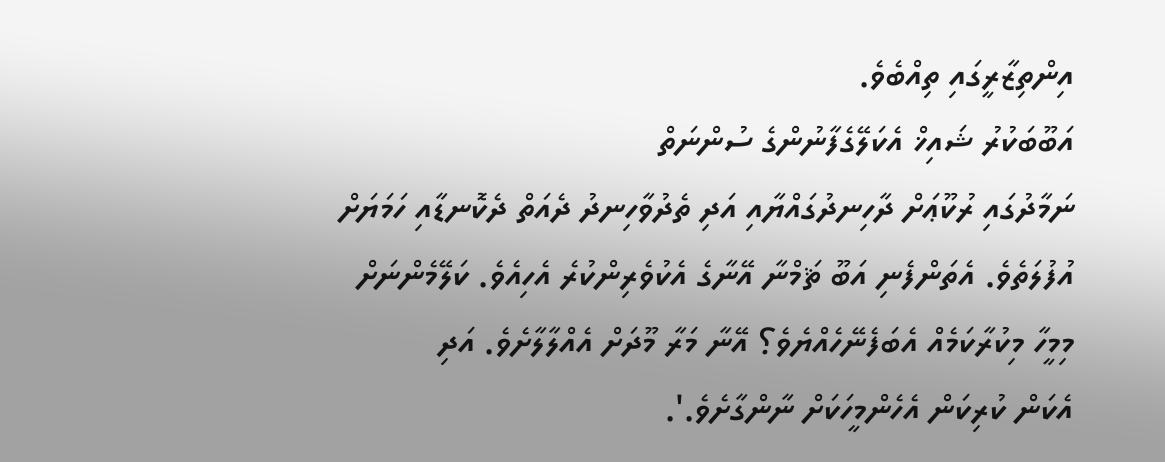އިންތިޒާރީގައި ތިއްބެވެ.
އަބޫބަކުރު ޝައިޚް އެކަލޭގެފާނުންގެ ސުންނަތް
ނަމާދުގައި ރުކޫޢަށް ދާހިނދުގައްޔާއި އަދި ތެދުވާހިނދު ދެއަތް ދެކޮނޑާއި ހަމަޔަށް
އުފުލަތެވެ. އެތަންފެނި އަބޫ ޘަމްނާ އޭނާގެ އެކުވެރިންކުރެ އެހިއެވެ. ކަލޭމެންނަށް
މިމީހާ މިކުރާކަމެއް އެބަފެނޭހެއްޔެވެ؟ އޭނާ މަރާ މޫދަށް އެއްލާލާށެވެ. އަދި
އެކަން ކުރިކަން އެހެންމީހަކަށް ނާންގާށެވެ.'.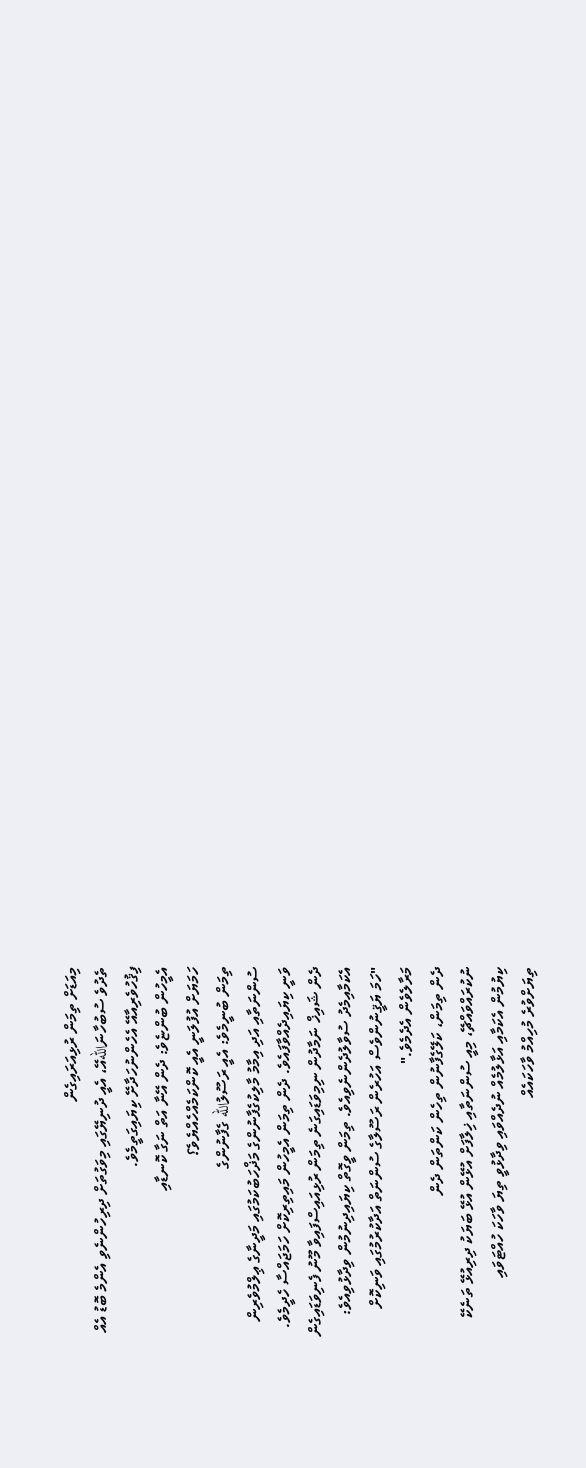މިއަޑަށް ތިމަން ރުޅިއަރައިގެން
ތެދުވެ ސުބުހާނަاللهއޭ، އެއީ ދުނިޔޭގައި މިވަގުތަށް ދިރިހުންނެވި އެންމެ ބޮޑު އެއް
ފިޤުހުވެރިއާއޭ އެހެންނުހަދާށޭ ކިޔައިގަތީމެވެ.
އެމީހުން ބުންޏެވެ: ދެން އޭނާ އަތް ނަގާ ކޮނޑާއި
ހަމަޔަށް އުފުލަނީ އެއީ ކޮންކަމެއްހެއްޔެވެ؟
ތިމަން ބުނީމެވެ: އެއީ ރަސޫލުالله ގެފާނުންގެ
ސުންނަތާއި އަދި އިމާމު މާލިކުގެފާނުންގެ މަޛްހަބުކަމުގައި މަދީނާގެ ޢިލްމުވެރިން
ވަނީ ކިޔައިދެއްވާފައެވެ. ދެން ތިމަން އެމީހުން މައިތިރިކޮށް ހަމަޖައްސާ ހެދީމެވެ.
ދެން ޝައިޚް ނަމާދުން ނިމިވަޑައިގަނެ ތިމަން ރުޅިއައިސްފައިވާ މޫނު ފެނިވަޑައިގެން
އެކަމާއިމެދު ސުވާލުދެންނެވިއެވެ. ތިމަން ވީގޮތް ކިޔައިދިނުމުން ވިދާޅުވިއެވެ:
"ހަމަ ޔަޤީނުންވެސް އަހުރެން ރަސޫލާގެ ސުންނަތް އަދާކުރުމުގައި ވަނިކޮށް
މަރާލެވެން އެދެމެވެ."
ދެން ތިމަން، ކަލޭގެފާނުން ތިހެން ކަންތަން ދެން
ނުކުރައްވައްޗޭ، މިއީ ސުންނަތާއި ޚިލާފަށް އުޅޭން އުޅޭ ބަޔަކު ދިރިއުޅޭ ތަނެކޭ
ކިޔުމުން އެކަމާއި އަޅާލުމެއް ނުދެއްވައި ވިދާޅުވީ ތިޔަ ވާހަކަ ހުއްޓަވައި
ތިޔަށްވުރެ މުހިއްމު ވާހަކައެއް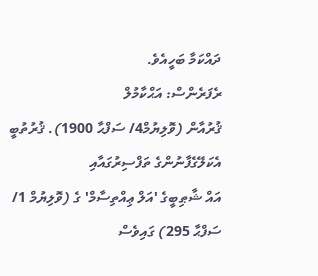ދައްކަމާ ބަހީއެވެ.
ރެފަރެންސް: އަޙްކާމުލް
ޤުރުއާން (ވޮލިޔުމް4/ ސަފްޙާ 1900). ޤުރުތުބީ އެކަލޭގެފާނުންގެ ތަފްސިރުގައާއި
އައް ޝާޠިބީގެ 'އަލް ޢިއްތިސާމް' ގެ (ވޮލިޔުމް 1/ ސަފްޙާ 295) ގައިވެސް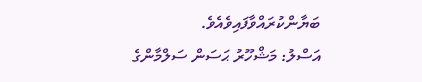ބަޔާންކުރައްވާފައިވެއެވެ.
އަސްލު: މަޝްހޫރު ޙަސަން ސަލްމާންގެ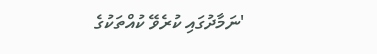'ނަމާދުގައި ކުރެވޭ ކުއްތަކުގެ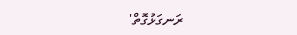ރަނގަޅުގޮތް'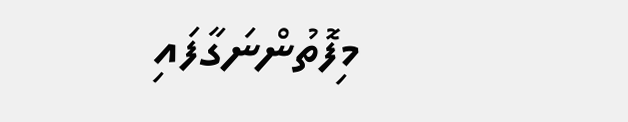މިފޮތުންނަގާފައި